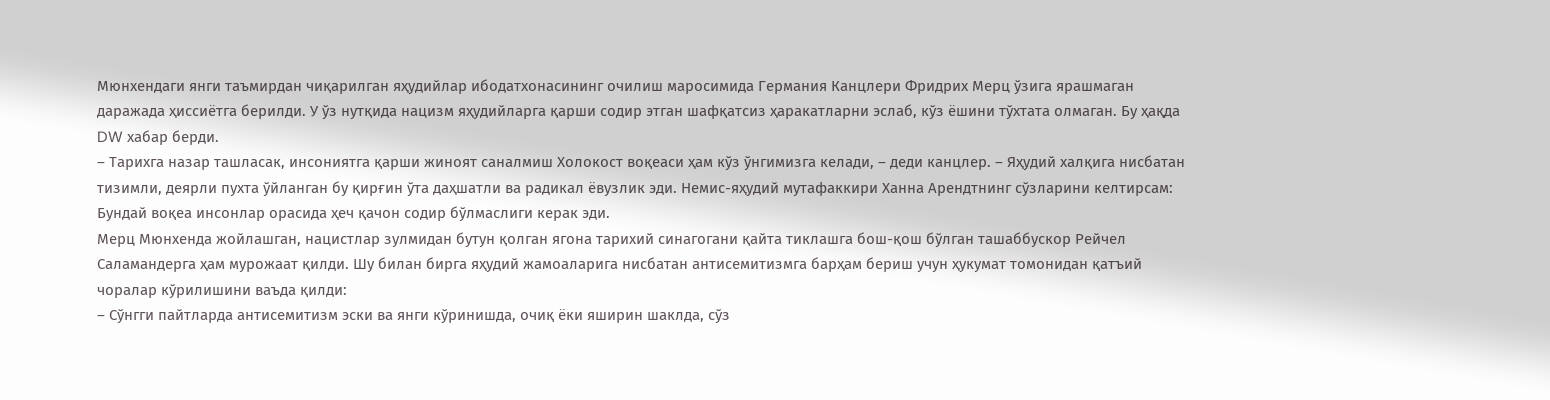Мюнхендаги янги таъмирдан чиқарилган яҳудийлар ибодатхонасининг очилиш маросимида Германия Канцлери Фридрих Мерц ўзига ярашмаган даражада ҳиссиётга берилди. У ўз нутқида нацизм яҳудийларга қарши содир этган шафқатсиз ҳаракатларни эслаб, кўз ёшини тўхтата олмаган. Бу ҳақда DW хабар берди.
– Тарихга назар ташласак, инсониятга қарши жиноят саналмиш Холокост воқеаси ҳам кўз ўнгимизга келади, – деди канцлер. – Яҳудий халқига нисбатан тизимли, деярли пухта ўйланган бу қирғин ўта даҳшатли ва радикал ёвузлик эди. Немис-яҳудий мутафаккири Ханна Арендтнинг сўзларини келтирсам: Бундай воқеа инсонлар орасида ҳеч қачон содир бўлмаслиги керак эди.
Мерц Мюнхенда жойлашган, нацистлар зулмидан бутун қолган ягона тарихий синагогани қайта тиклашга бош-қош бўлган ташаббускор Рейчел Саламандерга ҳам мурожаат қилди. Шу билан бирга яҳудий жамоаларига нисбатан антисемитизмга барҳам бериш учун ҳукумат томонидан қатъий чоралар кўрилишини ваъда қилди:
– Сўнгги пайтларда антисемитизм эски ва янги кўринишда, очиқ ёки яширин шаклда, сўз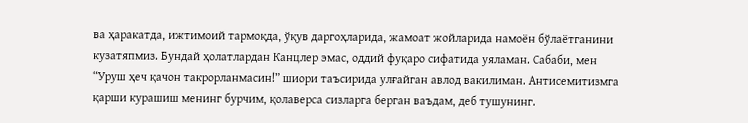ва ҳаракатда, ижтимоий тармоқда, ўқув даргоҳларида, жамоат жойларида намоён бўлаётганини кузатяпмиз. Бундай ҳолатлардан Канцлер эмас, оддий фуқаро сифатида уяламан. Сабаби, мен “Уруш ҳеч қачон такрорланмасин!” шиори таъсирида улғайган авлод вакилиман. Антисемитизмга қарши курашиш менинг бурчим, қолаверса сизларга берган ваъдам, деб тушунинг.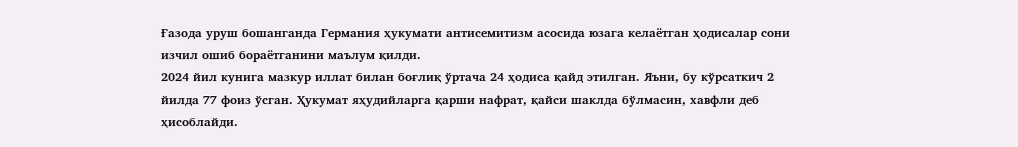Ғазода уруш бошанганда Германия ҳукумати антисемитизм асосида юзага келаётган ҳодисалар сони изчил ошиб бораётганини маълум қилди.
2024 йил кунига мазкур иллат билан боғлиқ ўртача 24 ҳодиса қайд этилган. Яъни, бу кўрсаткич 2 йилда 77 фоиз ўсган. Ҳукумат яҳудийларга қарши нафрат, қайси шаклда бўлмасин, хавфли деб ҳисоблайди.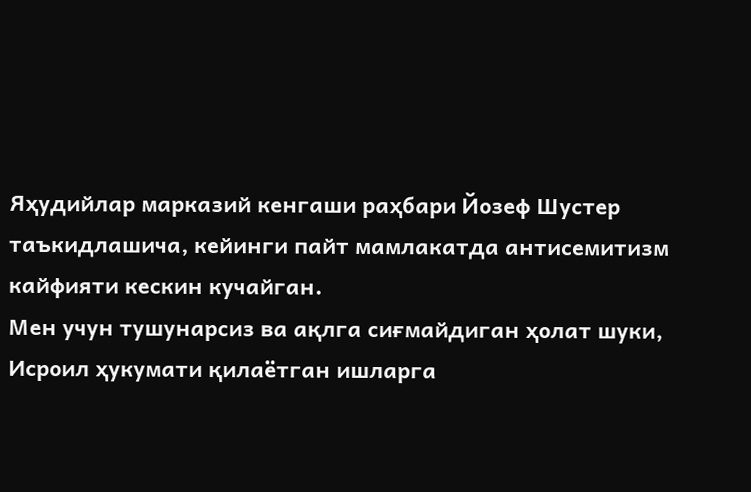Яҳудийлар марказий кенгаши раҳбари Йозеф Шустер таъкидлашича, кейинги пайт мамлакатда антисемитизм кайфияти кескин кучайган.
Мен учун тушунарсиз ва ақлга сиғмайдиган ҳолат шуки, Исроил ҳукумати қилаётган ишларга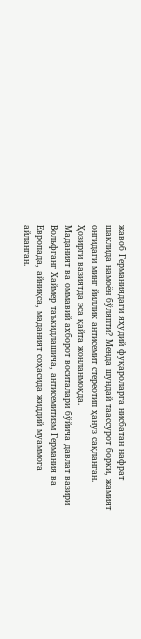жавоб Германиядаги яҳудий фуқароларга нисбатан нафрат шаклида намоён бўляпти? Менда шундай таассурот борки, жамият онгидаги минг йиллик антисемит стереотип ҳануз сақланган. Ҳозирги вазиятда эса қайта жонланмоқда.
Маданият ва оммавий ахборот воситалари бўйича давлат вазири Вольфганг Хаймер таъкидлашича, антисемитизм Германия ва Европада, айниқса, маданият соҳасида жиддий муаммога айланган.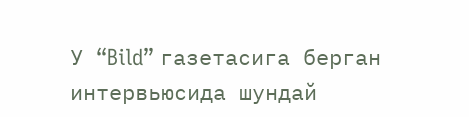У “Bild” газетасига берган интервьюсида шундай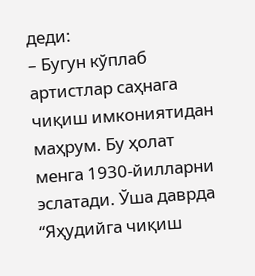деди:
– Бугун кўплаб артистлар саҳнага чиқиш имкониятидан маҳрум. Бу ҳолат менга 1930-йилларни эслатади. Ўша даврда “Яҳудийга чиқиш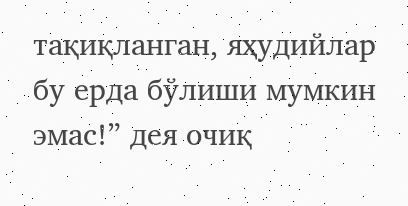тақиқланган, яҳудийлар бу ерда бўлиши мумкин эмас!” дея очиқ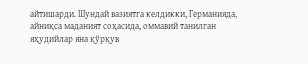айтишарди. Шундай вазиятга келдикки, Германияда, айниқса маданият соҳасида, оммавий танилган яҳудийлар яна қўрқув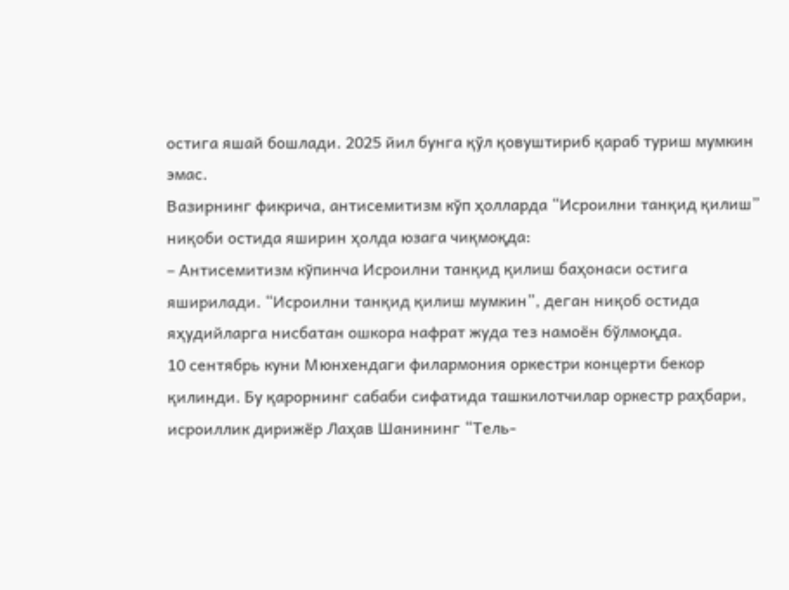остига яшай бошлади. 2025 йил бунга қўл қовуштириб қараб туриш мумкин эмас.
Вазирнинг фикрича, антисемитизм кўп ҳолларда “Исроилни танқид қилиш” ниқоби остида яширин ҳолда юзага чиқмоқда:
– Антисемитизм кўпинча Исроилни танқид қилиш баҳонаси остига яширилади. “Исроилни танқид қилиш мумкин”, деган ниқоб остида яҳудийларга нисбатан ошкора нафрат жуда тез намоён бўлмоқда.
10 сентябрь куни Мюнхендаги филармония оркестри концерти бекор қилинди. Бу қарорнинг сабаби сифатида ташкилотчилар оркестр раҳбари, исроиллик дирижёр Лаҳав Шанининг “Тель-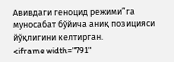Авивдаги геноцид режими”га муносабат бўйича аниқ позицияси йўқлигини келтирган.
<iframe width="791"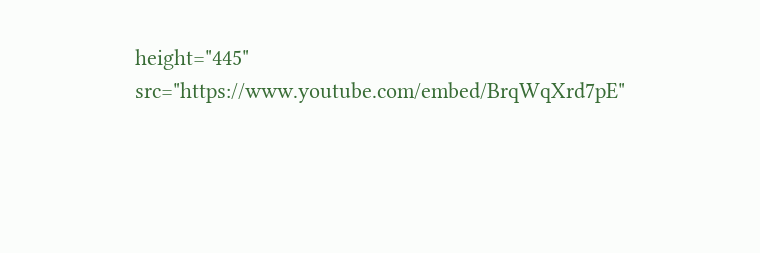height="445" src="https://www.youtube.com/embed/BrqWqXrd7pE"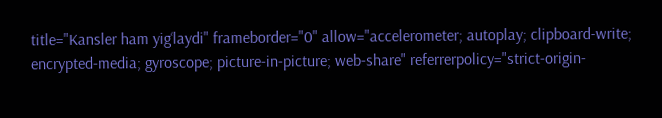title="Kansler ham yig‘laydi" frameborder="0" allow="accelerometer; autoplay; clipboard-write; encrypted-media; gyroscope; picture-in-picture; web-share" referrerpolicy="strict-origin-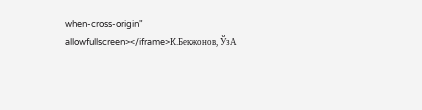when-cross-origin" allowfullscreen></iframe>К.Бекжонов, ЎзА